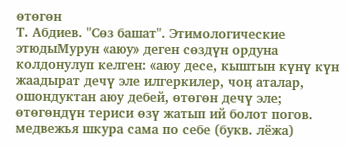өтөгөн
Т. Абдиев. "Сөз башат". Этимологические этюдыМурун «аюу» деген сөздүн ордуна колдонулуп келген: «аюу десе, кыштын күнү күн жаадырат дечү эле илгеркилер, чоӊ аталар, ошондуктан аюу дебей, өтөгөн дечү эле; өтөгөндүн териси өзү жатып ий болот погов. медвежья шкура сама по себе (букв. лёжа)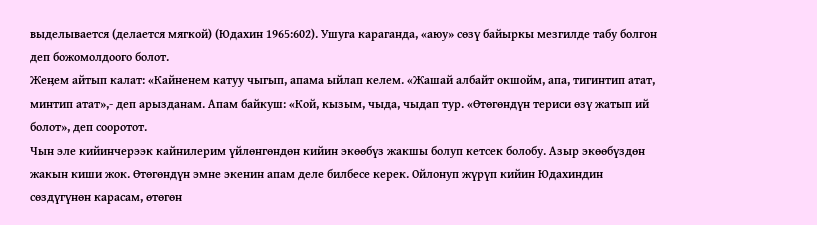выделывается (делается мягкой) (Юдахин 1965:602). Ушуга караганда, «аюу» сөзү байыркы мезгилде табу болгон деп божомолдоого болот.
Жеӊем айтып калат: «Кайненем катуу чыгып, апама ыйлап келем. «Жашай албайт окшойм, апа, тигинтип атат, минтип атат»,- деп арызданам. Апам байкуш: «Кой, кызым, чыда, чыдап тур. «Өтөгөндүн териси өзү жатып ий болот», деп сооротот.
Чын эле кийинчерээк кайнилерим үйлөнгөндөн кийин экөөбүз жакшы болуп кетсек болобу. Азыр экөөбүздөн жакын киши жок. Өтөгөндүн эмне экенин апам деле билбесе керек. Ойлонуп жүрүп кийин Юдахиндин сөздүгүнөн карасам, өтөгөн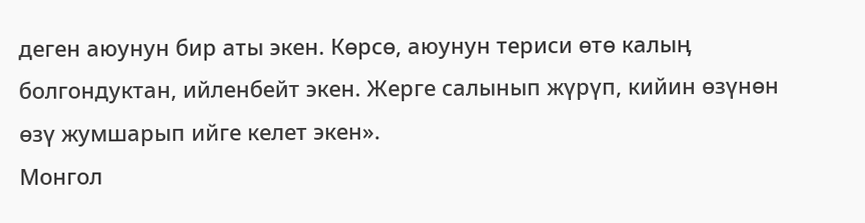деген аюунун бир аты экен. Көрсө, аюунун териси өтө калыӊ болгондуктан, ийленбейт экен. Жерге салынып жүрүп, кийин өзүнөн өзү жумшарып ийге келет экен».
Монгол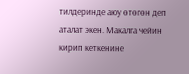тилдеринде аюу өтөгөн деп аталат экен. Макалга чейин кирип кеткенине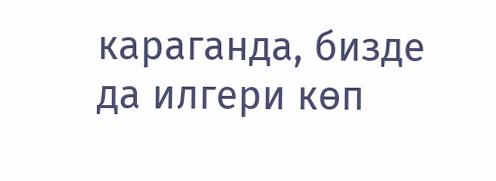караганда, бизде да илгери көп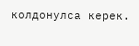колдонулса керек.